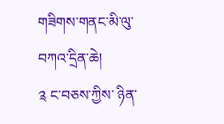གཟིགས་གནང་མི་ལུ་བཀའ་དྲིན་ཆེ།
༉ ང་བཅས་ཀྱིས་ ཉིན་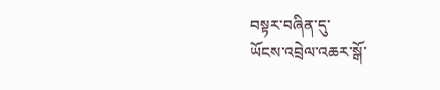བསྟར་བཞིན་དུ་
ཡོངས་འབྲེལ་འཆར་སྒོ་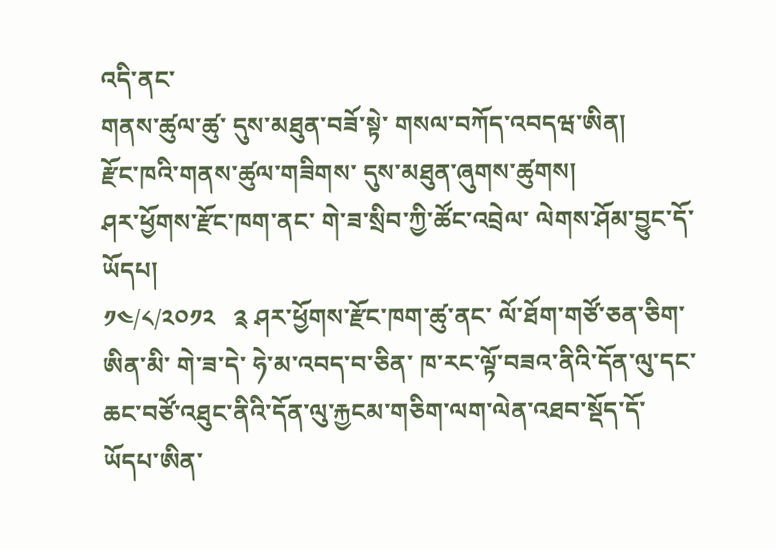འདི་ནང་
གནས་ཚུལ་ཚུ་ དུས་མཐུན་བཟོ་སྟེ་ གསལ་བཀོད་འབདཝ་ཨིན།
རྫོང་ཁའི་གནས་ཚུལ་གཟིགས་ དུས་མཐུན་ཞུགས་ཚུགས།
ཤར་ཕྱོགས་རྫོང་ཁག་ནང་ གེ་ཟ་སྲིབ་ཀྱི་ཚོང་འབྲེལ་ ལེགས་ཤོམ་བྱུང་དོ་ཡོདཔ།
༡༤/༨/༢༠༡༢   ༉ ཤར་ཕྱོགས་རྫོང་ཁག་ཚུ་ནང་ ལོ་ཐོག་གཙོ་ཅན་ཅིག་ཨིན་མི་ གེ་ཟ་དེ་ ཧེ་མ་འབད་བ་ཅིན་ ཁ་རང་ལྟོ་བཟའ་ནིའི་དོན་ལུ་དང་ ཆང་བཙོ་འཐུང་ནིའི་དོན་ལུ་རྐྱངམ་གཅིག་ལག་ལེན་འཐབ་སྡོད་དོ་ཡོདཔ་ཨིན་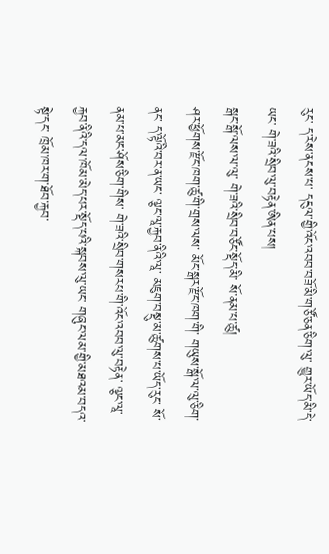རུང་ ད་རེས་ནངས་པ་ དངུལ་གྱི་འོང་འབབ་བཟོ་མི་གཙོ་ཅན་ཅིག་ལུ་ གྱུར་ཡོད་མི་དེ་ཡང་ གེ་ཟའི་སྲིབ་ལུ་བརྟེན་ཨིན་པས།
སྒང་སྒོ་ལས་ལ་ལུ་ གེ་ཟའི་སྲིབ་བཙོང་སྡོད་མི་ སོ་ནམ་པ་ཚུ།
ཤར་ཕྱོགས་རྫོང་ཁག་ཚུ་གི་གྲས་ལས་ མོང་སྒར་རྫོང་ཁག་གི་ གཡུས་སྒོ་ལ་ལུ་ཅིག་ནང་ ད་ལྟོའི་བར་ན་ཡང་ ལྕང་ལཱ་རྐྱབ་ནིའི་ལཱ་ མཇུག་བསྡུ་མ་ཚུགས་པ་ཡོད་རུང་ སོ་ནམ་པ་མང་ཤོས་ཅིག་གིས་ གེ་ཟའི་སྲིབ་གསརཔ་གི་འོང་འབབ་ལུ་བརྟེན་ ལྕང་ལཱ་རྐྱབ་ནིའི་དལ་ཁོམ་མེད་པར་སྡོད་པའི་སྐབས་ལུ་ཡང་ གཞུང་ལམ་གྱི་མཐའམ་བདའ་སྟེ་དང་ ཁྲོམ་ཁར་ག་ཐོབ་རྐྱབ་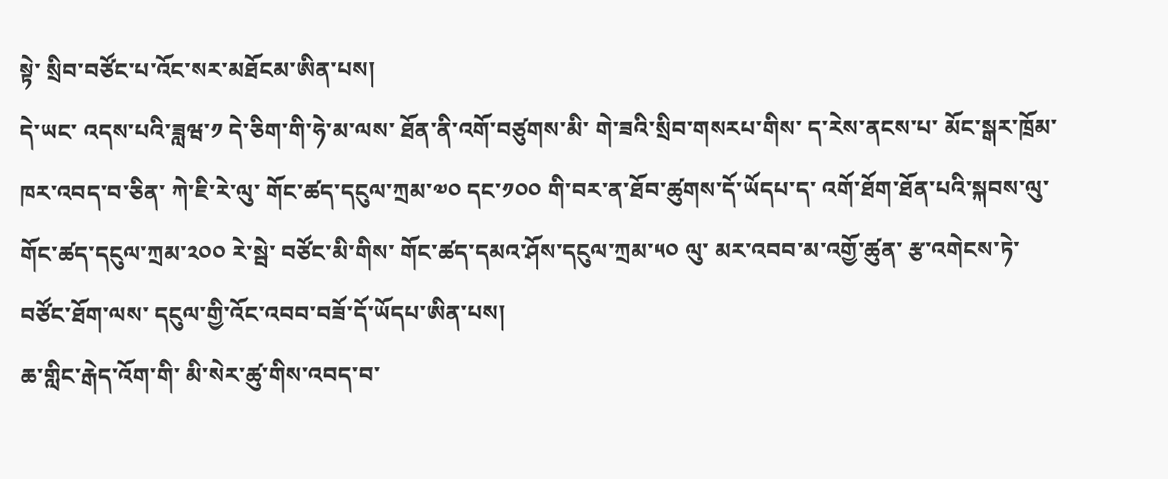སྟེ་ སྲིབ་བཙོང་པ་འོང་སར་མཐོངམ་ཨིན་པས།
དེ་ཡང་ འདས་པའི་ཟླཝ་༡ དེ་ཅིག་གི་ཧེ་མ་ལས་ ཐོན་ནི་འགོ་བཙུགས་མི་ གེ་ཟའི་སྲིབ་གསརཔ་གིས་ ད་རེས་ནངས་པ་ མོང་སྒར་ཁྲོམ་ཁར་འབད་བ་ཅིན་ ཀེ་ཇི་རེ་ལུ་ གོང་ཚད་དངུལ་ཀྲམ་༧༠ དང་༡༠༠ གི་བར་ན་ཐོབ་ཚུགས་དོ་ཡོདཔ་ད་ འགོ་ཐོག་ཐོན་པའི་སྐབས་ལུ་ གོང་ཚད་དངུལ་ཀྲམ་༢༠༠ རེ་སྦེ་ བཙོང་མི་གིས་ གོང་ཚད་དམའ་ཤོས་དངུལ་ཀྲམ་༥༠ ལུ་ མར་འབབ་མ་འགྱོ་ཚུན་ རྩ་འགེངས་ཏེ་བཙོང་ཐོག་ལས་ དངུལ་གྱི་འོང་འབབ་བཟོ་དོ་ཡོདཔ་ཨིན་པས།
ཆ་གླིང་རྒེད་འོག་གི་ མི་སེར་ཚུ་གིས་འབད་བ་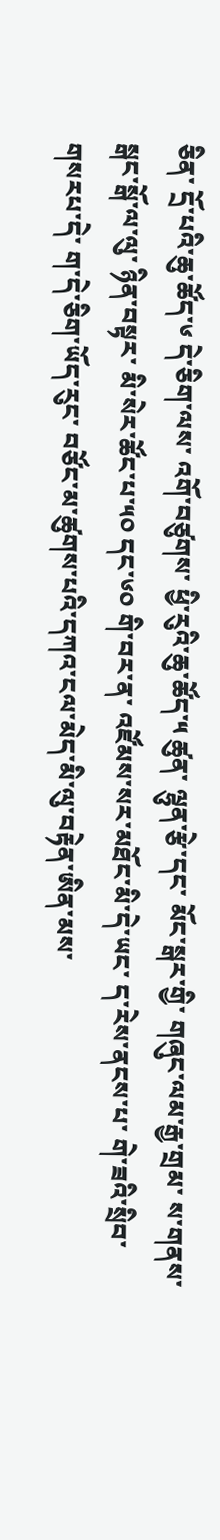ཅིན་ དྲོ་པའི་ཆུ་ཚོད་༦ དེ་ཅིག་ལས་ འགོ་བཙུགས་ ཕྱི་རུའི་ཆུ་ཚོད་༥ ཚུན་ ལྷུན་རྩེ་དང་ མོང་སྒར་གྱི་ གཞུང་ལམ་རྒྱ་གྲམ་ ས་གནས་སྒང་སྒོ་ལ་ལུ་ ཉིན་བསྟར་ མི་སེར་ཚོང་པ་༥༠ དང་༦༠ གི་བར་ན་ འཛོམས་སར་མཐོང་མི་དེ་ཡང་ ད་རེས་ནངས་པ་ གེ་ཟའི་སྲིབ་གསརཔ་དེ་ ག་དེ་ཅིག་ཡོད་རུང་ བཙོང་མ་ཚུགས་པའི་དཀའ་ངལ་མེད་མི་ལུ་བརྟེན་ཨིན་མས་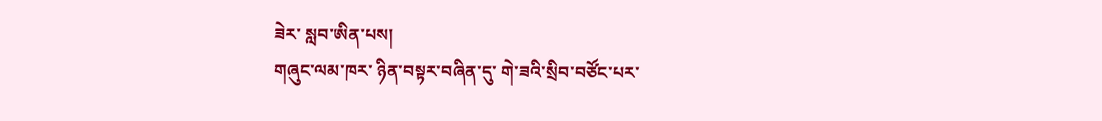ཟེར་ སླབ་ཨིན་པས།
གཞུང་ལམ་ཁར་ ཉིན་བསྟར་བཞིན་དུ་ གེ་ཟའི་སྲིབ་བཙོང་པར་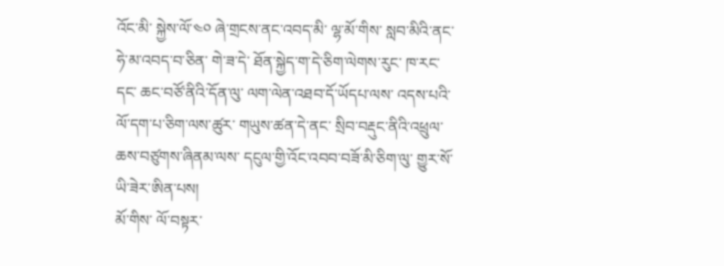འོང་མི་ སྐྱེས་ལོ་༤༠ ཞེ་གྲངས་ནང་འབད་མི་ ལྷ་མོ་གིས་ སླབ་མིའི་ནང་ ཧེ་མ་འབད་བ་ཅིན་ གེ་ཟ་དེ་ ཐོན་སྐྱེད་ག་དེ་ཅིག་ལེགས་རུང་ ཁ་རང་དང་ ཆང་བཙོ་ནིའི་དོན་ལུ་ ལག་ལེན་འཐབ་དོ་ཡོདཔ་ལས་ འདས་པའི་ལོ་དག་པ་ཅིག་ལས་ཚུར་ གཡུས་ཚན་དེ་ནང་ སྲིབ་བརྡུང་ནིའི་འཕྲུལ་ཆས་བཙུགས་ཞིནམ་ལས་ དངུལ་གྱི་འོང་འབབ་བཟོ་མི་ཅིག་ལུ་ གྱུར་སོ་ཡི་ཟེར་ཨིན་པས།
མོ་གིས་ ལོ་བསྟར་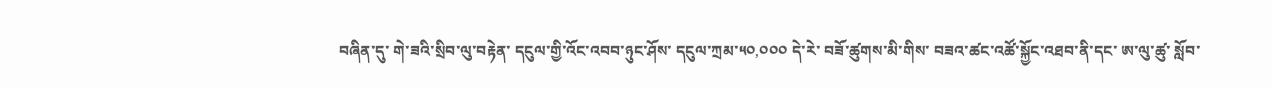བཞིན་དུ་ གེ་ཟའི་སྲིབ་ལུ་བརྟེན་ དངུལ་གྱི་འོང་འབབ་ཉུང་ཤོས་ དངུལ་ཀྲམ་༥༠,༠༠༠ དེ་རེ་ བཟོ་ཚུགས་མི་གིས་ བཟའ་ཚང་འཚོ་སྐྱོང་འཐབ་ནི་དང་ ཨ་ལུ་ཚུ་ སློབ་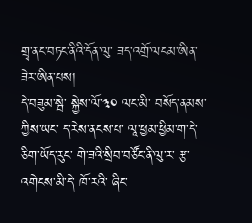གྲྭ་ནང་བཏང་ནིའི་དོན་ལུ་ ཟད་འགྲོ་ལངམ་ཨིན་ཟེར་ཨིན་པས།
དེ་བཟུམ་སྦེ་ སྐྱེས་ལོ་༣༠ ལང་མི་ བསོད་ནམས་ཀྱིས་ཡང་ ད་རེས་ནངས་པ་ ལཱ་ཕྱམ་ཕྱིམ་ག་དེ་ཅིག་ཡོད་རུང་ གེ་ཟའི་སྲིབ་བཙོང་ནི་ལུ་ར་ རྩ་འགེངས་མི་དེ་ ཁོ་རའི་ ཞིང་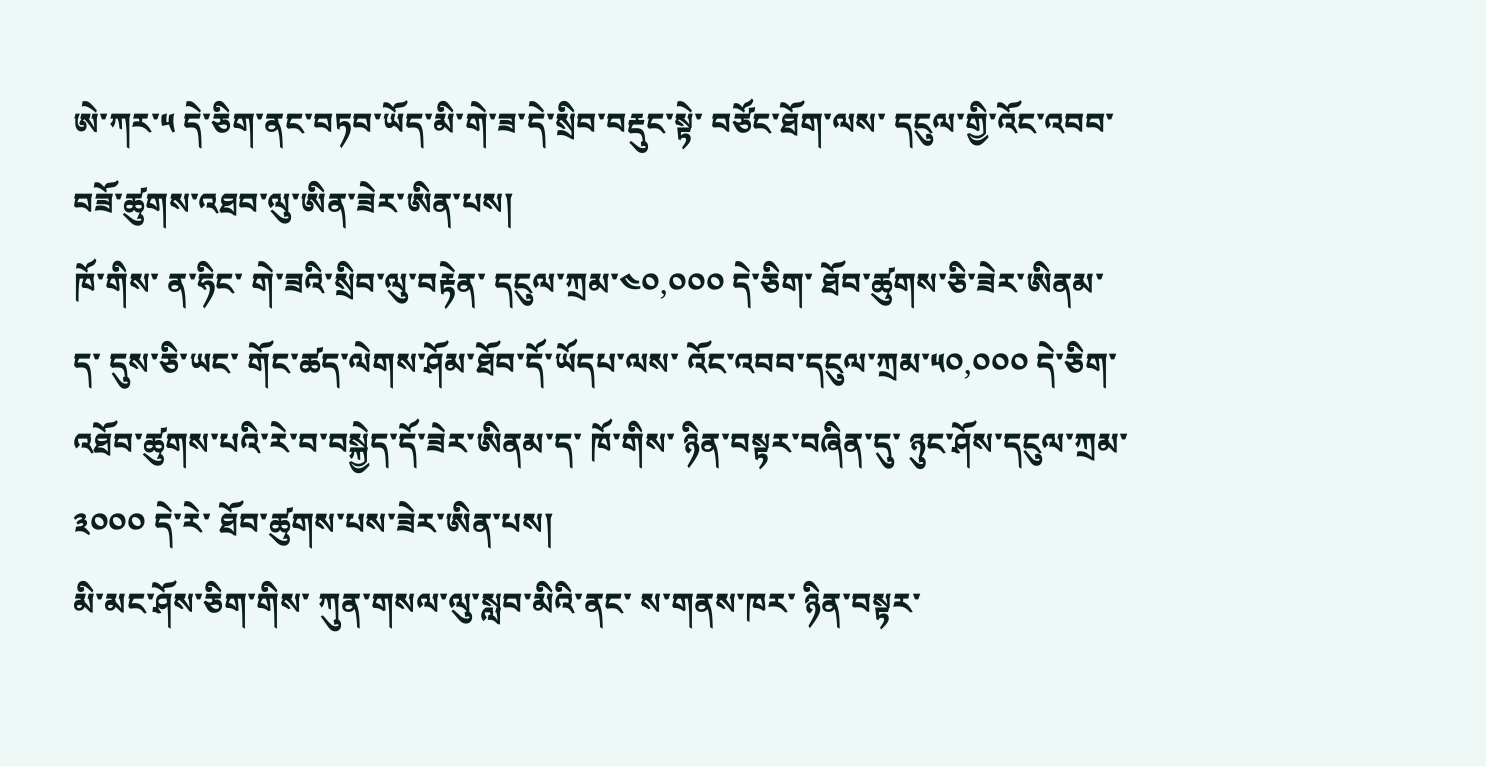ཨེ་ཀར་༥ དེ་ཅིག་ནང་བཏབ་ཡོད་མི་གེ་ཟ་དེ་སྲིབ་བརྡུང་སྟེ་ བཙོང་ཐོག་ལས་ དངུལ་གྱི་འོང་འབབ་བཟོ་ཚུགས་འཐབ་ལུ་ཨིན་ཟེར་ཨིན་པས།
ཁོ་གིས་ ན་ཧིང་ གེ་ཟའི་སྲིབ་ལུ་བརྟེན་ དངུལ་ཀྲམ་༤༠,༠༠༠ དེ་ཅིག་ ཐོབ་ཚུགས་ཅི་ཟེར་ཨིནམ་ད་ དུས་ཅི་ཡང་ གོང་ཚད་ལེགས་ཤོམ་ཐོབ་དོ་ཡོདཔ་ལས་ འོང་འབབ་དངུལ་ཀྲམ་༥༠,༠༠༠ དེ་ཅིག་ འཐོབ་ཚུགས་པའི་རེ་བ་བསྐྱེད་དོ་ཟེར་ཨིནམ་ད་ ཁོ་གིས་ ཉིན་བསྟར་བཞིན་དུ་ ཉུང་ཤོས་དངུལ་ཀྲམ་༣༠༠༠ དེ་རེ་ ཐོབ་ཚུགས་པས་ཟེར་ཨིན་པས།
མི་མང་ཤོས་ཅིག་གིས་ ཀུན་གསལ་ལུ་སླབ་མིའི་ནང་ ས་གནས་ཁར་ ཉིན་བསྟར་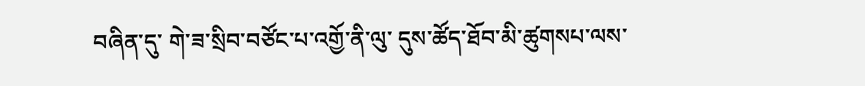བཞིན་དུ་ གེ་ཟ་སྲིབ་བཙོང་པ་འགྱོ་ནི་ལུ་ དུས་ཚོད་ཐོབ་མི་ཚུགསཔ་ལས་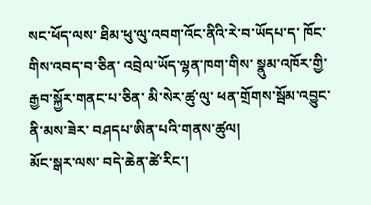སང་ཕོད་ལས་ ཐིམ་ཕུ་ལུ་འབག་འོང་ནིའི་རེ་བ་ཡོདཔ་ད་ ཁོང་གིས་འབད་བ་ཅིན་ འབྲེལ་ཡོད་ལྷན་ཁག་གིས་ སྣུམ་འཁོར་གྱི་རྒྱབ་སྐྱོར་གནང་པ་ཅིན་ མི་སེར་ཚུ་ལུ་ ཕན་གྲོགས་སྦོམ་འབྱུང་ནི་མས་ཟེར་ བཤདཔ་ཨིན་པའི་གནས་ཚུལ།
མོང་སྒར་ལས་ བདེ་ཆེན་ཚེ་རིང་།